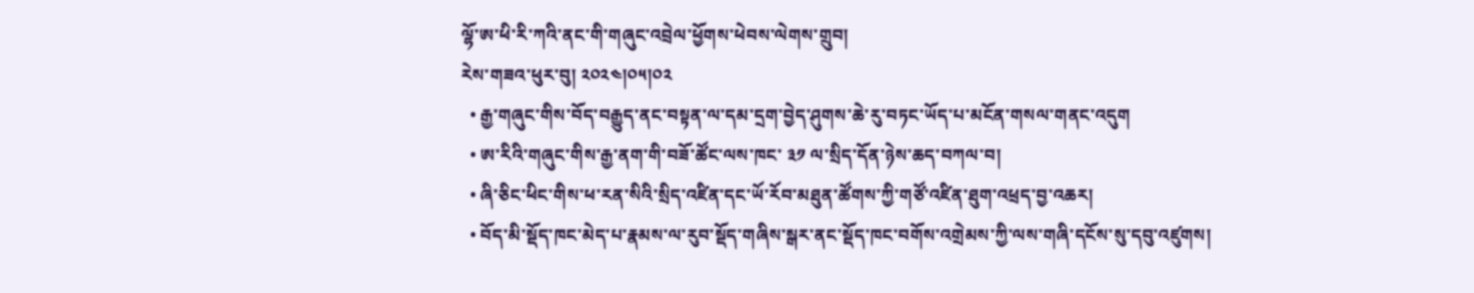ལྷོ་ཨ་ཕི་རི་ཀའི་ནང་གི་གཞུང་འབྲེལ་ཕྱོགས་ཕེབས་ལེགས་གྲུབ།
རེས་གཟའ་ཕུར་བུ། ༢༠༢༤།༠༥།༠༢
  • རྒྱ་གཞུང་གིས་བོད་བརྒྱུད་ནང་བསྟན་ལ་དམ་དྲག་བྱེད་ཤུགས་ཆེ་རུ་བཏང་ཡོད་པ་མངོན་གསལ་གནང་འདུག
  • ཨ་རིའི་གཞུང་གིས་རྒྱ་ནག་གི་བཟོ་ཚོང་ལས་ཁང་ ༣༡ ལ་སྲིད་དོན་ཉེས་ཆད་བཀལ་བ།
  • ཞི་ཅིང་ཕིང་གིས་ཕ་རན་སིའི་སྲིད་འཛིན་དང་ཡོ་རོབ་མཐུན་ཚོགས་ཀྱི་གཙོ་འཛིན་ཐུག་འཕྲད་བྱ་འཆར།
  • བོད་མི་སྡོད་ཁང་མེད་པ་རྣམས་ལ་རུབ་སྡོད་གཞིས་སྒར་ནང་སྡོད་ཁང་བགོས་འགྲེམས་ཀྱི་ལས་གཞི་དངོས་སུ་དབུ་འཛུགས།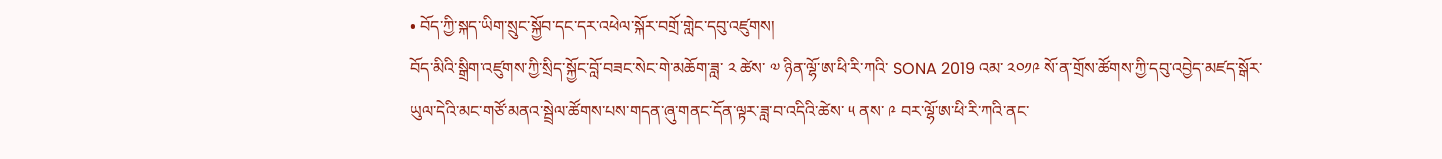• བོད་ཀྱི་སྐད་ཡིག་སྲུང་སྐྱོབ་དང་དར་འཕེལ་སྐོར་བགྲོ་གླེང་དབུ་འཛུགས།
བོད་མིའི་སྒྲིག་འཛུགས་ཀྱི་སྲིད་སྐྱོང་བློ་བཟང་སེང་གེ་མཆོག་ཟླ་ ༢ ཚེས་ ༧ ཉིན་ལྷོ་ཨ་ཕི་རི་ཀའི་ SONA 2019 འམ་ ༢༠༡༩ སོ་ན་གྲོས་ཚོགས་ཀྱི་དབུ་འབྱེད་མཛད་སྒོར་ཡུལ་དེའི་མང་གཙོ་མནའ་སྦྲེལ་ཚོགས་པས་གདན་ཞུ་གནང་དོན་ལྟར་ཟླ་བ་འདིའི་ཚེས་ ༥ ནས་ ༩ བར་ལྷོ་ཨ་ཕི་རི་ཀའི་ནང་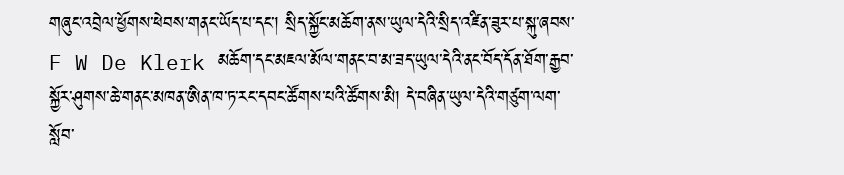གཞུང་འབྲེལ་ཕྱོགས་ཕེབས་གནང་ཡོད་པ་དང་། སྲིད་སྐྱོང་མཆོག་ནས་ཡུལ་དེའི་སྲིད་འཛིན་ཟུར་པ་སྐུ་ཞབས་ F W De Klerk མཆོག་དང་མཇལ་མོལ་གནང་བ་མ་ཟད་ཡུལ་དེའི་ནང་བོད་དོན་ཐོག་རྒྱབ་སྐྱོར་ཤུགས་ཆེ་གནང་མཁན་ཨིན་ཁ་ཏ་རང་དབང་ཚོགས་པའི་ཚོགས་མི། དེ་བཞིན་ཡུལ་དེའི་གཙུག་ལག་སློབ་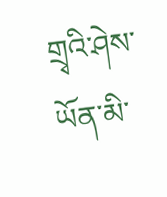གྲྭའི་ཤེས་ཡོན་མི་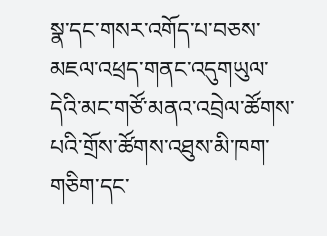སྣ་དང་གསར་འགོད་པ་བཅས་མཇལ་འཕྲད་གནང་འདུགཡུལ་དེའི་མང་གཙོ་མནའ་འབྲེལ་ཚོགས་པའི་གྲོས་ཚོགས་འཐུས་མི་ཁག་གཅིག་དང་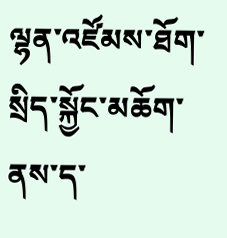ལྷན་འཛོམས་ཐོག་སྲིད་སྐྱོང་མཆོག་ནས་ད་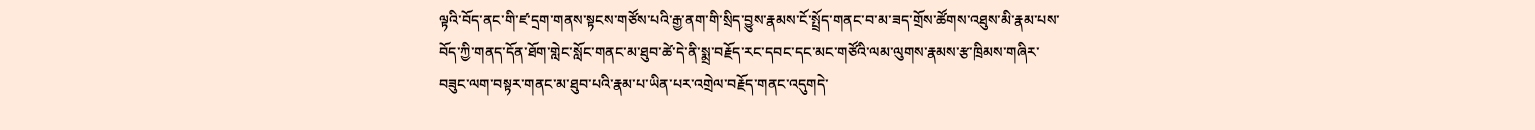ལྟའི་བོད་ནང་གི་ཛ་དྲག་གནས་སྟངས་གཙོས་པའི་རྒྱ་ནག་གི་སྲིད་བྱུས་རྣམས་ངོ་སྤྲོད་གནང་བ་མ་ཟད་གྲོས་ཚོགས་འཐུས་མི་རྣམ་པས་བོད་ཀྱི་གནད་དོན་ཐོག་གླེང་སློང་གནང་མ་ཐུབ་ཚེ་དེ་ནི་སྨྲ་བརྗོད་རང་དབང་དང་མང་གཙོའི་ལམ་ལུགས་རྣམས་རྩ་ཁྲིམས་གཞིར་བཟུང་ལག་བསྟར་གནང་མ་ཐུབ་པའི་རྣམ་པ་ཡིན་པར་འགྲེལ་བརྗོད་གནང་འདུགདེ་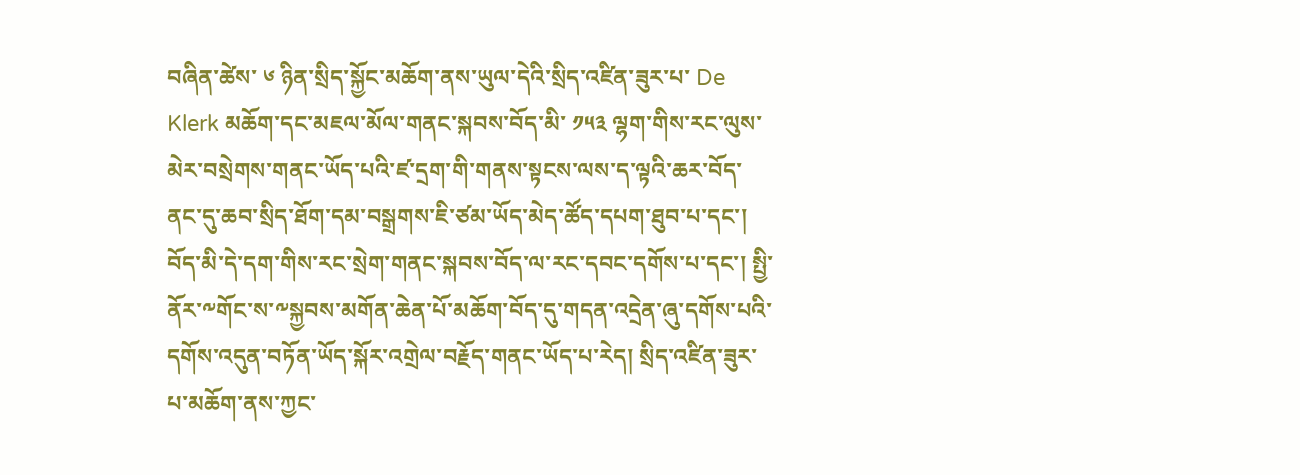བཞིན་ཚེས་ ༦ ཉིན་སྲིད་སྐྱོང་མཆོག་ནས་ཡུལ་དེའི་སྲིད་འཛིན་ཟུར་པ་ De Klerk མཆོག་དང་མཇལ་མོལ་གནང་སྐབས་བོད་མི་ ༡༥༣ ལྷག་གིས་རང་ལུས་མེར་བསྲེགས་གནང་ཡོད་པའི་ཛ་དྲག་གི་གནས་སྟངས་ལས་ད་ལྟའི་ཆར་བོད་ནང་དུ་ཆབ་སྲིད་ཐོག་དམ་བསྒྲགས་ཇི་ཙམ་ཡོད་མེད་ཚོད་དཔག་ཐུབ་པ་དང་། བོད་མི་དེ་དག་གིས་རང་སྲེག་གནང་སྐབས་བོད་ལ་རང་དབང་དགོས་པ་དང་། སྤྱི་ནོར་༸གོང་ས་༸སྐྱབས་མགོན་ཆེན་པོ་མཆོག་བོད་དུ་གདན་འདྲེན་ཞུ་དགོས་པའི་དགོས་འདུན་བཏོན་ཡོད་སྐོར་འགྲེལ་བརྗོད་གནང་ཡོད་པ་རེད། སྲིད་འཛིན་ཟུར་པ་མཆོག་ནས་ཀྱང་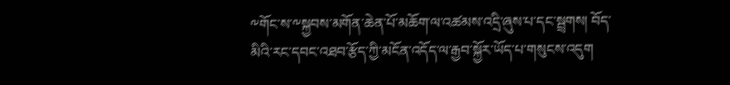༸གོང་ས་༸སྐྱབས་མགོན་ཆེན་པོ་མཆོག་ལ་འཚམས་འདྲི་ཞུས་པ་དང་སྦྲགས། བོད་མིའི་རང་དབང་འཐབ་རྩོད་ཀྱི་མངོན་འདོད་ལ་རྒྱབ་སྐྱོར་ཡོད་པ་གསུངས་འདུག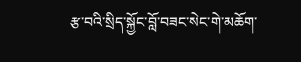རྩ་བའི་སྲིད་སྐྱོང་བློ་བཟང་སེང་གེ་མཆོག་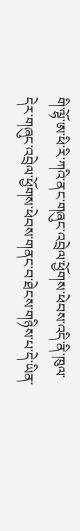གི་ལྷོ་ཨ་ཕི་རི་ཀའི་ནང་གཞུང་འབྲེལ་ཕྱོགས་ཕེབས་འདི་ནི་ཁུལ་དེར་གཞུང་འབྲེལ་ཕྱོགས་ཕེབས་གནང་བ་ཐེངས་གཉིས་པ་དེ་ཡིན་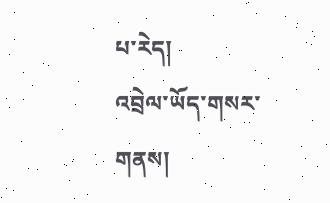པ་རེད།
འབྲེལ་ཡོད་གསར་གནས།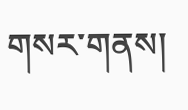གསར་གནས།